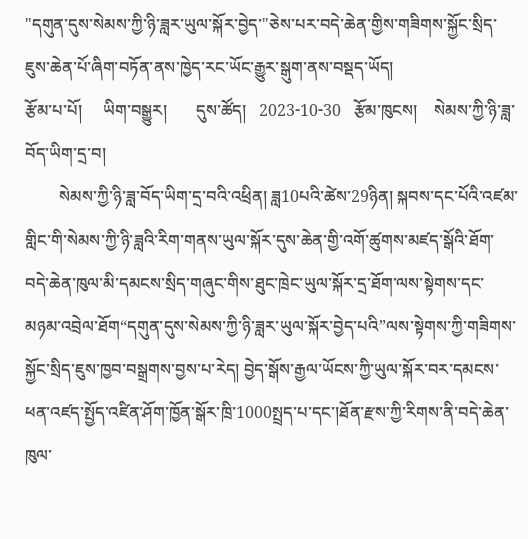"དགུན་དུས་སེམས་ཀྱི་ཉི་ཟླར་ཡུལ་སྐོར་བྱེད་"ཅེས་པར་བདེ་ཆེན་གྱིས་གཟིགས་སྐྱོང་སྲིད་ཇུས་ཆེན་པོ་ཞིག་བཏོན་ནས་ཁྱེད་རང་ཡོང་རྒྱུར་སྒུག་ནས་བསྡད་ཡོད།
རྩོམ་པ་པོ།     ཡིག་བསྒྱུར།       དུས་ཚོད།   2023-10-30   རྩོམ་ཁུངས།    སེམས་ཀྱི་ཉི་ཟླ་བོད་ཡིག་དྲ་བ།
        སེམས་ཀྱི་ཉི་ཟླ་བོད་ཡིག་དྲ་བའི་འཕྲིན། ཟླ10པའི་ཚེས་29ཉིན། སྐབས་དང་པོའི་འཛམ་གླིང་གི་སེམས་ཀྱི་ཉི་ཟླའི་རིག་གནས་ཡུལ་སྐོར་དུས་ཆེན་གྱི་འགོ་ཚུགས་མཛད་སྒོའི་ཐོག་བདེ་ཆེན་ཁུལ་མི་དམངས་སྲིད་གཞུང་གིས་ཐུང་ཁྲེང་ཡུལ་སྐོར་དྲ་ཐོག་ལས་སྟེགས་དང་མཉམ་འབྲེལ་ཐོག“དགུན་དུས་སེམས་ཀྱི་ཉི་ཟླར་ཡུལ་སྐོར་བྱེད་པའི”ལས་སྟེགས་ཀྱི་གཟིགས་སྐྱོང་སྲིད་ཇུས་ཁྱབ་བསྒྲགས་བྱས་པ་རེད། བྱེད་སྒོས་རྒྱལ་ཡོངས་ཀྱི་ཡུལ་སྐོར་བར་དམངས་ཕན་འཛད་སྤྱོད་འཛིན་ཤོག་ཁྱོན་སྒོར་ཁྲི་1000སྤྲད་པ་དང་།ཐོན་རྫས་ཀྱི་རིགས་ནི་བདེ་ཆེན་ཁུལ་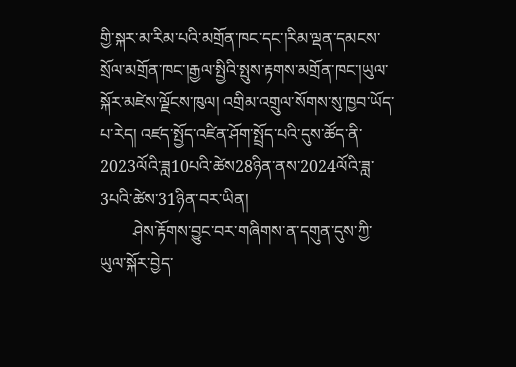གྱི་སྐར་མ་རིམ་པའི་མགྲོན་ཁང་དང་།རིམ་ལྡན་དམངས་སྲོལ་མགྲོན་ཁང་།རྒྱལ་སྤྱིའི་སྤུས་རྟགས་མགྲོན་ཁང་།ཡུལ་སྐོར་མཛེས་ལྗོངས་ཁུལ། འགྲིམ་འགྲུལ་སོགས་སུ་ཁྱབ་ཡོད་པ་རེད། འཛད་སྤྱོད་འཛིན་ཤོག་སྤྲོད་པའི་དུས་ཚོད་ནི་2023ལོའི་ཟླ10པའི་ཚེས28ཉིན་ནས་2024ལོའི་ཟླ་3པའི་ཚེས་31ཉིན་བར་ཡིན།
        ཤེས་རྟོགས་བྱུང་བར་གཞིགས་ན་དགུན་དུས་ཀྱི་ཡུལ་སྐོར་བྱེད་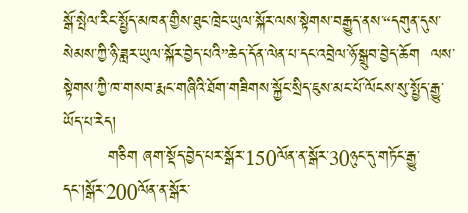སྒོ་སྤེལ་རིང་སྤྱོད་མཁན་གྱིས་ཐུང་ཁྲེང་ཡུལ་སྐོར་ལས་སྟེགས་བརྒྱུད་ནས་“དགུན་དུས་སེམས་ཀྱི་ཉི་ཟླར་ཡུལ་སྐོར་བྱེད་པའི”ཆེད་དོན་ལེན་པ་དང་འབྲེལ་ཉོ་སྒྲུབ་བྱེད་ཆོག  ལས་སྟེགས་ཀྱི་ཁ་གསབ་རྨང་གཞིའི་ཐོག་གཟིགས་སྐྱོང་སྲིད་ཇུས་མང་པོ་ལོངས་སུ་སྤྱོད་རྒྱུ་ཡོད་པ་རེད།
        གཅིག ཞག་སྡོད་བྱེད་པར་སྒོར་150ལོན་ན་སྒོར་30ཉུང་དུ་གཏོང་རྒྱུ་དང་།སྒོར་200ལོན་ན་སྒོར་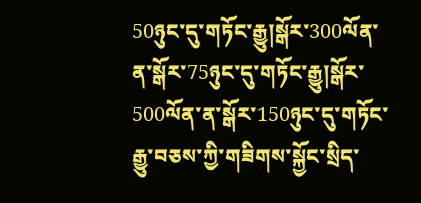50ཉུང་དུ་གཏོང་རྒྱུ།སྒོར་300ལོན་ན་སྒོར་75ཉུང་དུ་གཏོང་རྒྱུ།སྒོར་500ལོན་ན་སྒོར་150ཉུང་དུ་གཏོང་རྒྱུ་བཅས་ཀྱི་གཟིགས་སྐྱོང་སྲིད་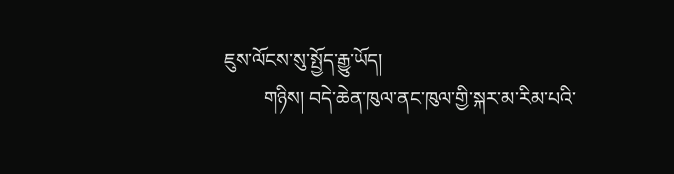ཇུས་ལོངས་སུ་སྤྱོད་རྒྱུ་ཡོད།
        གཉིས། བདེ་ཆེན་ཁུལ་ནང་ཁུལ་གྱི་སྐར་མ་རིམ་པའི་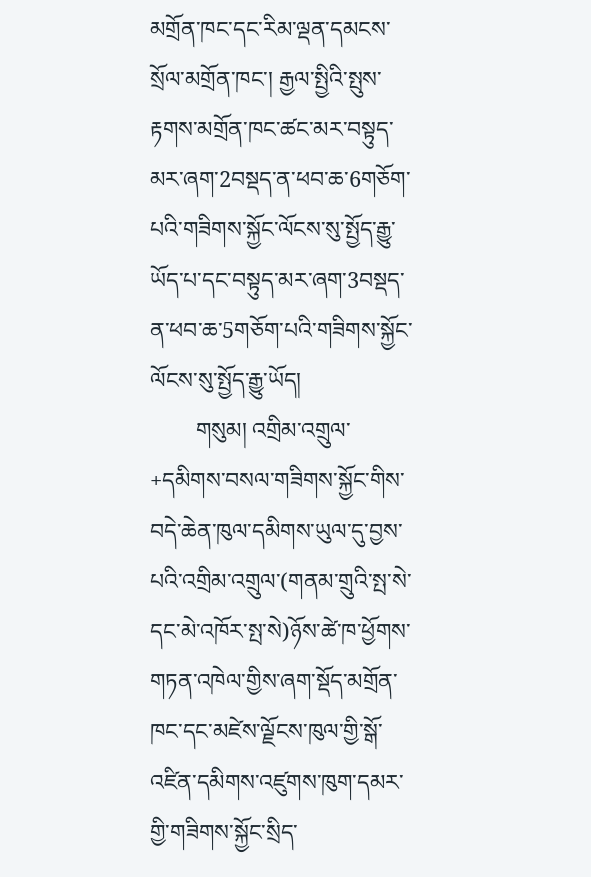མགྲོན་ཁང་དང་རིམ་ལྡན་དམངས་སྲོལ་མགྲོན་ཁང་། རྒྱལ་སྤྱིའི་སྤུས་རྟགས་མགྲོན་ཁང་ཚང་མར་བསྟུད་མར་ཞག་2བསྡད་ན་ཕབ་ཆ་6གཅོག་པའི་གཟིགས་སྐྱོང་ལོངས་སུ་སྤྱོད་རྒྱུ་ཡོད་པ་དང་བསྟུད་མར་ཞག་3བསྡད་ན་ཕབ་ཆ་5གཅོག་པའི་གཟིགས་སྐྱོང་ལོངས་སུ་སྤྱོད་རྒྱུ་ཡོད།
        གསུམ། འགྲིམ་འགྲུལ་+དམིགས་བསལ་གཟིགས་སྐྱོང་གིས་བདེ་ཆེན་ཁུལ་དམིགས་ཡུལ་དུ་བྱས་པའི་འགྲིམ་འགྲུལ་(གནམ་གྲུའི་སྤ་སེ་དང་མེ་འཁོར་སྤ་སེ)ཉོས་ཚེ་ཁ་ཕྱོགས་གཏན་འཁེལ་གྱིས་ཞག་སྡོད་མགྲོན་ཁང་དང་མཛེས་ལྗོངས་ཁུལ་གྱི་སྒོ་འཛིན་དམིགས་འཛུགས་ཁུག་དམར་གྱི་གཟིགས་སྐྱོང་སྲིད་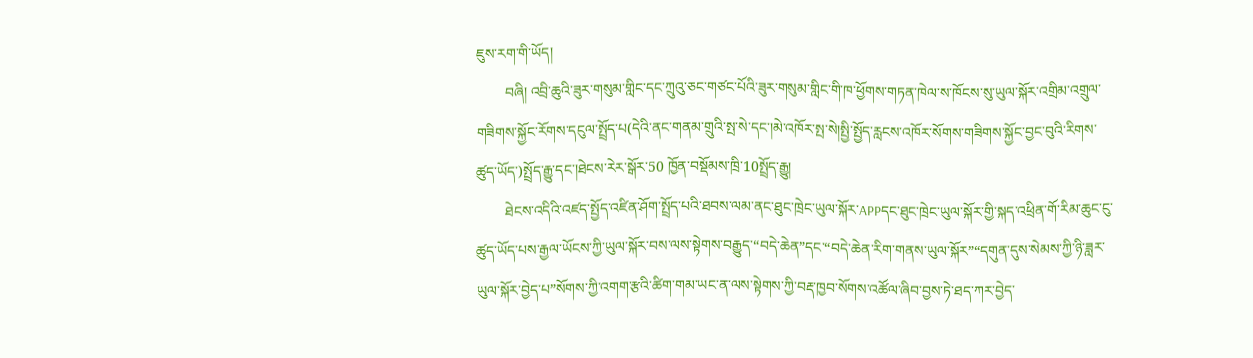ཇུས་རག་གི་ཡོད།
        བཞི། འབྲི་ཆུའི་ཟུར་གསུམ་གླིང་དང་ཀྲུའུ་ཅང་གཙང་པོའི་ཟུར་གསུམ་གླིང་གི་ཁ་ཕྱོགས་གཏན་ཁེལ་ས་ཁོངས་སུ་ཡུལ་སྐོར་འགྲིམ་འགྲུལ་གཟིགས་སྐྱོང་རོགས་དངུལ་སྤྲོད་པ(དེའི་ནང་གནམ་གྲུའི་སྤ་སེ་དང་།མེ་འཁོར་སྤ་སེ།སྤྱི་སྤྱོད་རླངས་འཁོར་སོགས་གཟིགས་སྐྱོང་བྱང་བུའི་རིགས་ཚུད་ཡོད་)སྤྲོད་རྒྱུ་དང་།ཐེངས་རེར་སྒོར་50 ཁྱོན་བསྡོམས་ཁྲི་10སྤྲོད་རྒྱུ།
        ཐེངས་འདིའི་འཛད་སྤྱོད་འཛིན་ཤོག་སྤྲོད་པའི་ཐབས་ལམ་ནང་ཐུང་ཁྲེང་ཡུལ་སྐོར་APPདང་ཐུང་ཁྲེང་ཡུལ་སྐོར་གྱི་སྐད་འཕྲིན་གོ་རིམ་ཆུང་ངུ་ཚུད་ཡོད་པས་རྒྱལ་ཡོངས་ཀྱི་ཡུལ་སྐོར་བས་ལས་སྟེགས་བརྒྱུད་“བདེ་ཆེན”དང་“བདེ་ཆེན་རིག་གནས་ཡུལ་སྐོར”“དགུན་དུས་སེམས་ཀྱི་ཉི་ཟླར་ཡུལ་སྐོར་བྱེད་པ”སོགས་ཀྱི་འགག་རྩའི་ཚིག་གམ་ཡང་ན་ལས་སྟེགས་ཀྱི་བརྡ་ཁྱབ་སོགས་འཚོལ་ཞིབ་བྱས་ཏེ་ཐད་ཀར་བྱེད་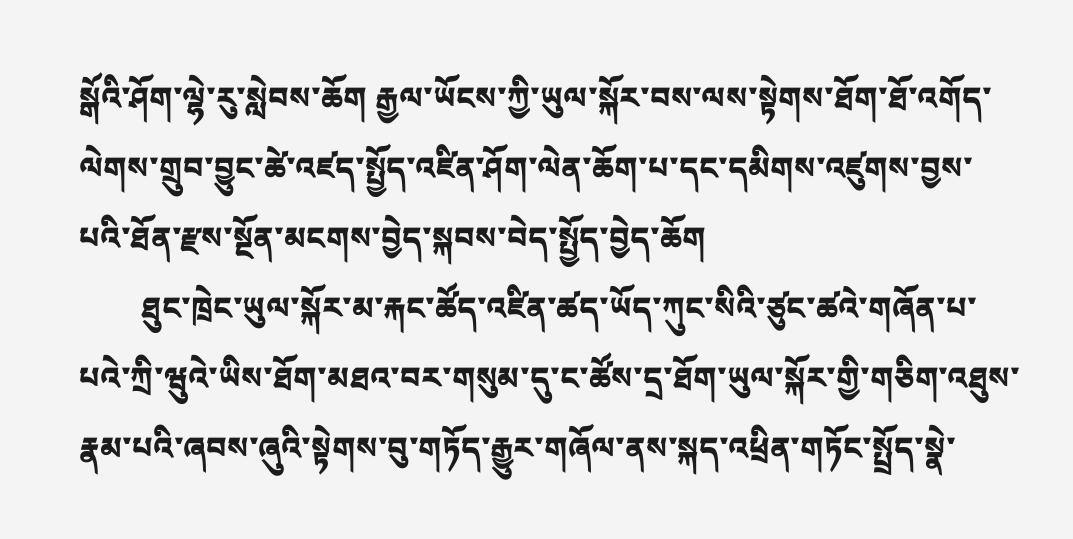སྒོའི་ཤོག་ལྷེ་རུ་སླེབས་ཆོག རྒྱལ་ཡོངས་ཀྱི་ཡུལ་སྐོར་བས་ལས་སྟེགས་ཐོག་ཐོ་འགོད་ལེགས་གྲུབ་བྱུང་ཚེ་འཛད་སྤྱོད་འཛིན་ཤོག་ལེན་ཆོག་པ་དང་དམིགས་འཛུགས་བྱས་པའི་ཐོན་རྫས་སྔོན་མངགས་བྱེད་སྐབས་བེད་སྤྱོད་བྱེད་ཆོག
        ཐུང་ཁྲེང་ཡུལ་སྐོར་མ་རྐང་ཚོད་འཛིན་ཚད་ཡོད་ཀུང་སིའི་ཙུང་ཚའེ་གཞོན་པ་པའེ་ཀྲི་ཝུའེ་ཡིས་ཐོག་མཐའ་བར་གསུམ་དུ་ང་ཚོས་དྲ་ཐོག་ཡུལ་སྐོར་གྱི་གཅིག་འཐུས་རྣམ་པའི་ཞབས་ཞུའི་སྟེགས་བུ་གཏོད་རྒྱུར་གཞོལ་ནས་སྐད་འཕྲིན་གཏོང་སྤྲོད་སྣེ་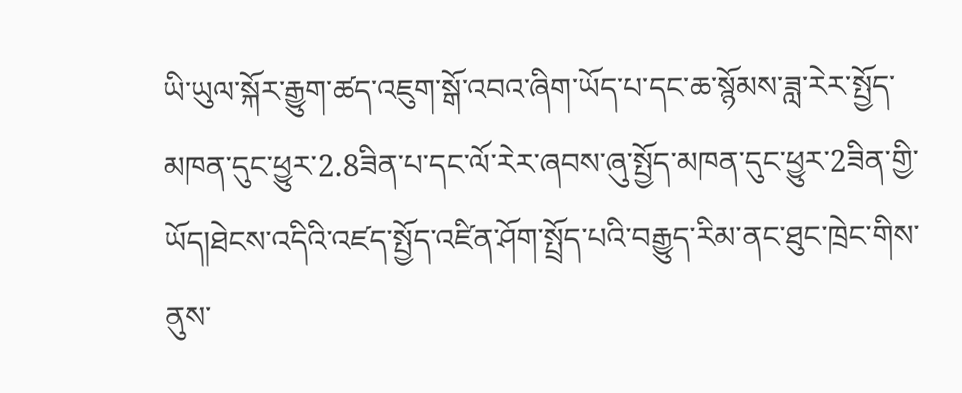ཡི་ཡུལ་སྐོར་རྒྱུག་ཚད་འཇུག་སྒོ་འབའ་ཞིག་ཡོད་པ་དང་ཆ་སྙོམས་ཟླ་རེར་སྤྱོད་མཁན་དུང་ཕྱུར་2.8ཟིན་པ་དང་ལོ་རེར་ཞབས་ཞུ་སྤྱོད་མཁན་དུང་ཕྱུར་2ཟིན་གྱི་ཡོད།ཐེངས་འདིའི་འཛད་སྤྱོད་འཛིན་ཤོག་སྤྲོད་པའི་བརྒྱུད་རིམ་ནང་ཐུང་ཁྲེང་གིས་ནུས་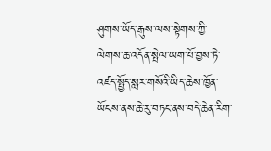ཤུགས་ཡོད་རྒུས་ལས་སྟེགས་ཀྱི་ལེགས་ཆ་འདོན་སྤེལ་ཡག་པོ་བྱས་ཏེ་འཛད་སྤྱོད་སླར་གསོའི་ཡིད་ཆེས་ཁྱོན་ཡོངས་ནས་ཆེ་རུ་བཏང་ནས་བདེ་ཆེན་རིག་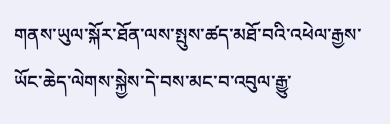གནས་ཡུལ་སྐོར་ཐོན་ལས་སྤུས་ཚད་མཐོ་བའི་འཕེལ་རྒྱས་ཡོང་ཆེད་ལེགས་སྐྱེས་དེ་བས་མང་བ་འབུལ་རྒྱུ་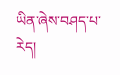ཡིན་ཞེས་བཤད་པ་རེད།